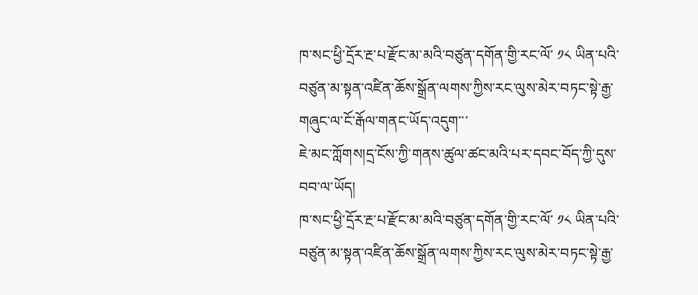ཁ་སང་ཕྱི་དྲོར་རྔ་པ་རྫོང་མ་མའི་བཙུན་དགོན་གྱི་རང་ལོ་ ༡༨ ཡིན་པའི་བཙུན་མ་སྟན་འཛིན་ཆོས་སྒྲོན་ལགས་ཀྱིས་རང་ལུས་མེར་བཏང་སྟེ་རྒྱ་གཞུང་ལ་ངོ་རྒོལ་གནང་ཡོད་འདུག་་་
ཇེ་མང་ཀློགས།དྲ་ངོས་ཀྱི་གནས་ཚུལ་ཚང་མའི་པར་དབང་བོད་ཀྱི་དུས་བབ་ལ་ཡོད།
ཁ་སང་ཕྱི་དྲོར་རྔ་པ་རྫོང་མ་མའི་བཙུན་དགོན་གྱི་རང་ལོ་ ༡༨ ཡིན་པའི་བཙུན་མ་སྟན་འཛིན་ཆོས་སྒྲོན་ལགས་ཀྱིས་རང་ལུས་མེར་བཏང་སྟེ་རྒྱ་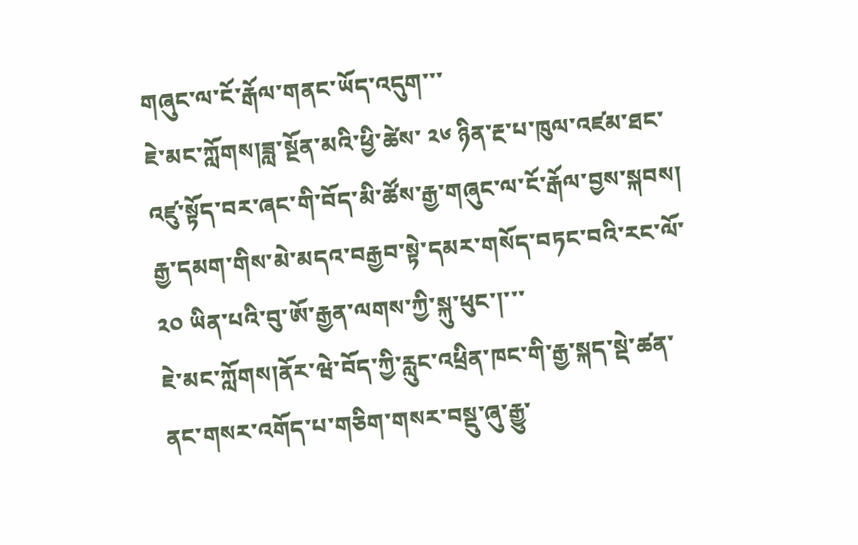གཞུང་ལ་ངོ་རྒོལ་གནང་ཡོད་འདུག་་་
ཇེ་མང་ཀློགས།ཟླ་སྔོན་མའི་ཕྱི་ཚེས་ ༢༦ ཉིན་རྔ་པ་ཁུལ་འཛམ་ཐང་འཛུ་སྟོད་བར་ཞང་གི་བོད་མི་ཚོས་རྒྱ་གཞུང་ལ་ངོ་རྒོལ་བྱས་སྐབས། རྒྱ་དམག་གིས་མེ་མདའ་བརྒྱབ་སྟེ་དམར་གསོད་བཏང་བའི་རང་ལོ་ ༢༠ ཡིན་པའི་བུ་ཨོ་རྒྱན་ལགས་ཀྱི་སྐུ་ཕུང་།་་་
ཇེ་མང་ཀློགས།ནོར་ཝེ་བོད་ཀྱི་རླུང་འཕྲིན་ཁང་གི་རྒྱ་སྐད་སྡེ་ཚན་ནང་གསར་འགོད་པ་གཅིག་གསར་བསྡུ་ཞུ་རྒྱུ་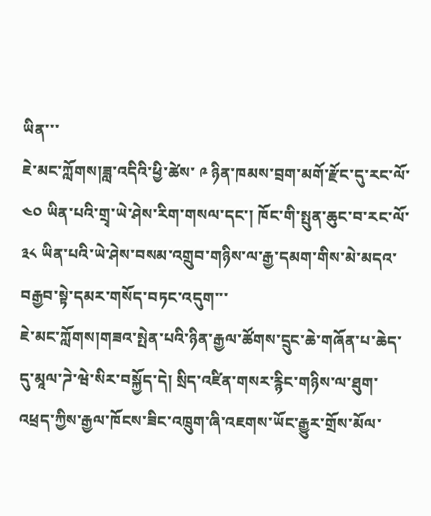ཡིན་་་
ཇེ་མང་ཀློགས།ཟླ་འདིའི་ཕྱི་ཚེས་ ༩ ཉིན་ཁམས་བྲག་མགོ་རྫོང་དུ་རང་ལོ་ ༤༠ ཡིན་པའི་གྲྭ་ཡེ་ཤེས་རིག་གསལ་དང་། ཁོང་གི་སྤུན་ཆུང་བ་རང་ལོ་ ༣༨ ཡིན་པའི་ཡེ་ཤེས་བསམ་འགྲུབ་གཉིས་ལ་རྒྱ་དམག་གིས་མེ་མདའ་བརྒྱབ་སྟེ་དམར་གསོད་བཏང་འདུག་་་
ཇེ་མང་ཀློགས།གཟའ་སྤེན་པའི་ཉིན་རྒྱལ་ཚོགས་དྲུང་ཆེ་གཞོན་པ་ཆེད་དུ་མཱལ་ཌེ་ཝེ་སིར་བསྐྱོད་དེ། སྲིད་འཛིན་གསར་རྙིང་གཉིས་ལ་ཐུག་འཕྲད་ཀྱིས་རྒྱལ་ཁོངས་ཟིང་འཁྲུག་ཞི་འཇགས་ཡོང་རྒྱུར་གྲོས་མོལ་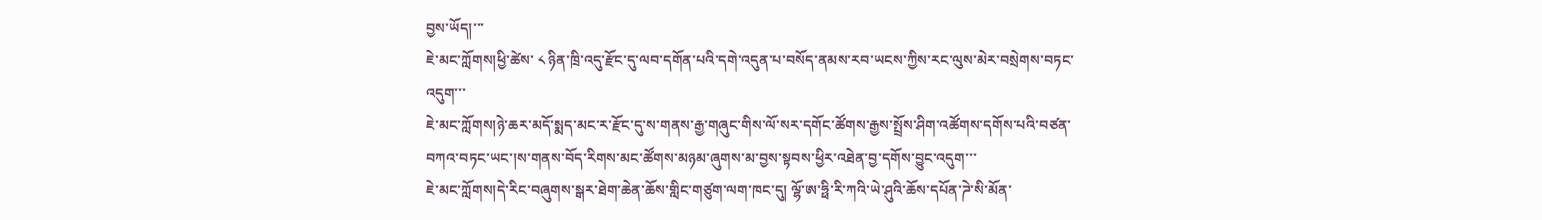བྱས་ཡོད།་་་
ཇེ་མང་ཀློགས།ཕྱི་ཚེས་ ༨ ཉིན་ཁྲི་འདུ་རྫོང་དུ་ལབ་དགོན་པའི་དགེ་འདུན་པ་བསོད་ནམས་རབ་ཡངས་ཀྱིས་རང་ལུས་མེར་བསྲེགས་བཏང་འདུག་་་
ཇེ་མང་ཀློགས།ཉེ་ཆར་མདོ་སྨད་མང་ར་རྫོང་དུ་ས་གནས་རྒྱ་གཞུང་གིས་ལོ་སར་དགོང་ཚོགས་རྒྱས་སྤྲོས་ཤིག་འཚོགས་དགོས་པའི་བཙན་བཀའ་བཏང་ཡང་།ས་གནས་བོད་རིགས་མང་ཚོགས་མཉམ་ཞུགས་མ་བྱས་སྟབས་ཕྱིར་འཐེན་བྱ་དགོས་བྱུང་འདུག་་་
ཇེ་མང་ཀློགས།དེ་རིང་བཞུགས་སྒར་ཐེག་ཆེན་ཆོས་གླིང་གཙུག་ལག་ཁང་དུ། ལྷོ་ཨ་ཧྥི་རི་ཀའི་ཡེ་ཤུའི་ཆོས་དཔོན་ཌེ་སི་མོན་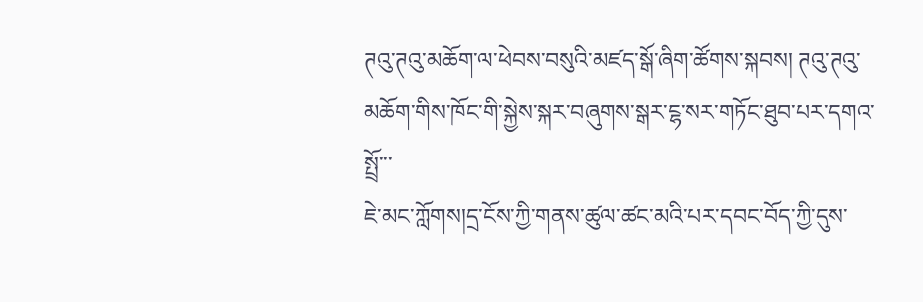ཊའུ་ཊའུ་མཆོག་ལ་ཕེབས་བསུའི་མཛད་སྒོ་ཞིག་ཚོགས་སྐབས། ཊའུ་ཊའུ་མཆོག་གིས་ཁོང་གི་སྐྱེས་སྐར་བཞུགས་སྒར་ངྷ་སར་གཏོང་ཐུབ་པར་དགའ་སྤྲོ་་་
ཇེ་མང་ཀློགས།དྲ་ངོས་ཀྱི་གནས་ཚུལ་ཚང་མའི་པར་དབང་བོད་ཀྱི་དུས་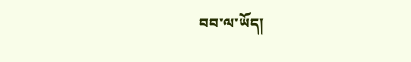བབ་ལ་ཡོད།